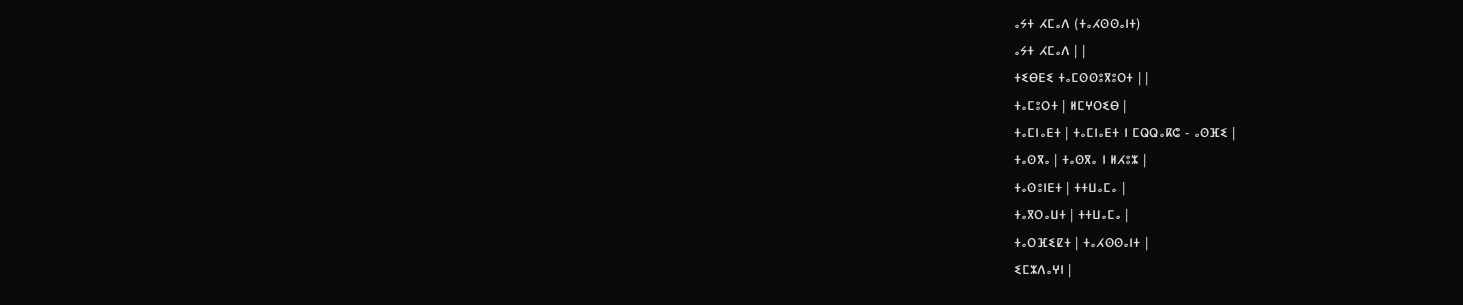ⴰⵢⵜ ⵃⵎⴰⴷ (ⵜⴰⵃⵙⵙⴰⵏⵜ)
ⴰⵢⵜ ⵃⵎⴰⴷ | |
ⵜⵉⴱⴹⵉ ⵜⴰⵎⵙⵙⵓⴳⵓⵔⵜ | |
ⵜⴰⵎⵓⵔⵜ | ⵍⵎⵖⵔⵉⴱ |
ⵜⴰⵎⵏⴰⴹⵜ | ⵜⴰⵎⵏⴰⴹⵜ ⵏ ⵎⵕⵕⴰⴽⵛ - ⴰⵙⴼⵉ |
ⵜⴰⵙⴳⴰ | ⵜⴰⵙⴳⴰ ⵏ ⵍⵃⵓⵣ |
ⵜⴰⵙⵓⵏⴹⵜ | ⵜⵜⵡⴰⵎⴰ |
ⵜⴰⴳⵔⴰⵡⵜ | ⵜⵜⵡⴰⵎⴰ |
ⵜⴰⵔⴼⵉⵇⵜ | ⵜⴰⵃⵙⵙⴰⵏⵜ |
ⵉⵎⵣⴷⴰⵖⵏ |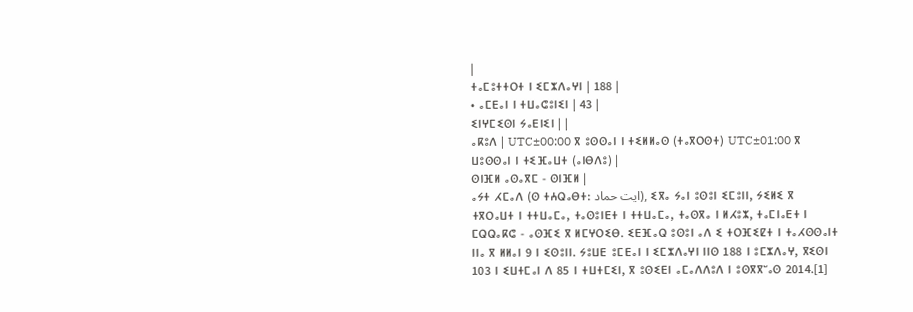|
ⵜⴰⵎⵓⵜⵜⵔⵜ ⵏ ⵉⵎⵣⴷⴰⵖⵏ | 188 |
• ⴰⵎⴹⴰⵏ ⵏ ⵜⵡⴰⵛⵓⵏⵉⵏ | 43 |
ⵉⵏⵖⵎⵉⵙⵏ ⵢⴰⴹⵏⵉⵏ | |
ⴰⴽⵓⴷ | UTC±00:00 ⴳ ⵓⵙⵙⴰⵏ ⵏ ⵜⵉⵍⵍⴰⵙ (ⵜⴰⴳⵔⵙⵜ) UTC±01:00 ⴳ ⵡⵓⵙⵙⴰⵏ ⵏ ⵜⵉⴼⴰⵡⵜ (ⴰⵏⴱⴷⵓ) |
ⵙⵏⴼⵍ ⴰⵙⴰⴳⵎ - ⵙⵏⴼⵍ |
ⴰⵢⵜ ⵃⵎⴰⴷ (ⵙ ⵜⵄⵕⴰⴱⵜ: ايت حماد), ⵉⴳⴰ ⵢⴰⵏ ⵓⵙⵓⵏ ⵉⵎⵓⵏⵏ, ⵢⵉⵍⵉ ⴳ ⵜⴳⵔⴰⵡⵜ ⵏ ⵜⵜⵡⴰⵎⴰ, ⵜⴰⵙⵓⵏⴹⵜ ⵏ ⵜⵜⵡⴰⵎⴰ, ⵜⴰⵙⴳⴰ ⵏ ⵍⵃⵓⵣ, ⵜⴰⵎⵏⴰⴹⵜ ⵏ ⵎⵕⵕⴰⴽⵛ - ⴰⵙⴼⵉ ⴳ ⵍⵎⵖⵔⵉⴱ. ⵉⴹⴼⴰⵕ ⵓⵙⵓⵏ ⴰⴷ ⵉ ⵜⵔⴼⵉⵇⵜ ⵏ ⵜⴰⵃⵙⵙⴰⵏⵜ ⵏⵏⴰ ⴳ ⵍⵍⴰⵏ 9 ⵏ ⵉⵙⵓⵏⵏ. ⵢⵓⵡⴹ ⵓⵎⴹⴰⵏ ⵏ ⵉⵎⵣⴷⴰⵖⵏ ⵏⵏⵙ 188 ⵏ ⵓⵎⵣⴷⴰⵖ, ⴳⵉⵙⵏ 103 ⵏ ⵉⵡⵜⵎⴰⵏ ⴷ 85 ⵏ ⵜⵡⵜⵎⵉⵏ, ⴳ ⵓⵙⵉⴹⵏ ⴰⵎⴰⴷⴷⵓⴷ ⵏ ⵓⵙⴳⴳⵯⴰⵙ 2014.[1]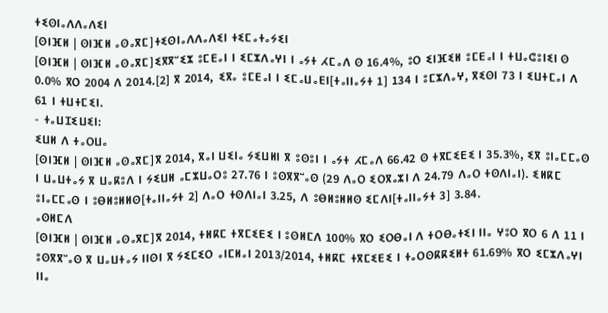ⵜⵉⵙⵏⴰⴷⴷⴰⴷⵉⵏ
[ⵙⵏⴼⵍ | ⵙⵏⴼⵍ ⴰⵙⴰⴳⵎ]ⵜⵉⵙⵏⴰⴷⴷⴰⴷⵉⵏ ⵜⵉⵎⴰⵜⴰⵢⵉⵏ
[ⵙⵏⴼⵍ | ⵙⵏⴼⵍ ⴰⵙⴰⴳⵎ]ⵉⴳⴳⵯⵉⵣ ⵓⵎⴹⴰⵏ ⵏ ⵉⵎⵣⴷⴰⵖⵏ ⵏ ⴰⵢⵜ ⵃⵎⴰⴷ ⵙ 16.4%, ⵓⵔ ⵉⵏⴼⵉⵍ ⵓⵎⴹⴰⵏ ⵏ ⵜⵡⴰⵛⵓⵏⵉⵏ ⵙ 0.0% ⴳⵔ 2004 ⴷ 2014.[2] ⴳ 2014, ⵉⴳⴰ ⵓⵎⴹⴰⵏ ⵏ ⵉⵎⴰⵡⴰⴹⵏ[ⵜⴰⵏⵏⴰⵢⵜ 1] 134 ⵏ ⵓⵎⵣⴷⴰⵖ, ⴳⵉⵙⵏ 73 ⵏ ⵉⵡⵜⵎⴰⵏ ⴷ 61 ⵏ ⵜⵡⵜⵎⵉⵏ.
- ⵜⴰⵡⵊⵉⵡⵉⵏ:
ⵉⵡⵍ ⴷ ⵜⴰⵔⵡⴰ
[ⵙⵏⴼⵍ | ⵙⵏⴼⵍ ⴰⵙⴰⴳⵎ]ⴳ 2014, ⴳⴰⵏ ⵡⵉⵏⴰ ⵢⵉⵡⵍⵏ ⴳ ⵓⵙⵓⵏ ⵏ ⴰⵢⵜ ⵃⵎⴰⴷ 66.42 ⵙ ⵜⴳⵎⵉⴹⵉ ⵏ 35.3%, ⵉⴳ ⵓⵏⴰⵎⵎⴰⵙ ⵏ ⵡⴰⵡⵜⴰⵢ ⴳ ⵡⴰⴽⵓⴷ ⵏ ⵢⵉⵡⵍ ⴰⵎⵣⵡⴰⵔⵓ 27.76 ⵏ ⵓⵙⴳⴳⵯⴰⵙ (29 ⴷⴰⵔ ⵉⵔⴳⴰⵣⵏ ⴷ 24.79 ⴷⴰⵔ ⵜⵙⴷⵏⴰⵏ). ⵉⵍⴽⵎ ⵓⵏⴰⵎⵎⴰⵙ ⵏ ⵓⴱⵍⵓⵍⵍⵙ[ⵜⴰⵏⵏⴰⵢⵜ 2] ⴷⴰⵔ ⵜⵙⴷⵏⴰⵏ 3.25, ⴷ ⵓⴱⵍⵓⵍⵍⵙ ⵉⵎⴷⵏ[ⵜⴰⵏⵏⴰⵢⵜ 3] 3.84.
ⴰⵙⵍⵎⴷ
[ⵙⵏⴼⵍ | ⵙⵏⴼⵍ ⴰⵙⴰⴳⵎ]ⴳ 2014, ⵜⵍⴽⵎ ⵜⴳⵎⵉⴹⵉ ⵏ ⵓⵙⵍⵎⴷ 100% ⴳⵔ ⵉⵔⴱⴰⵏ ⴷ ⵜⵔⴱⴰⵜⵉⵏ ⵏⵏⴰ ⵖⵓⵔ ⴳⵔ 6 ⴷ 11 ⵏ ⵓⵙⴳⴳⵯⴰⵙ ⴳ ⵡⴰⵡⵜⴰⵢ ⵏⵏⵙⵏ ⴳ ⵢⵉⵎⵉⵔ ⴰⵏⵎⵍⴰⵏ 2013/2014, ⵜⵍⴽⵎ ⵜⴳⵎⵉⴹⵉ ⵏ ⵜⴰⵔⵙⴽⴽⵉⵍⵜ 61.69% ⴳⵔ ⵉⵎⵣⴷⴰⵖⵏ ⵏⵏⴰ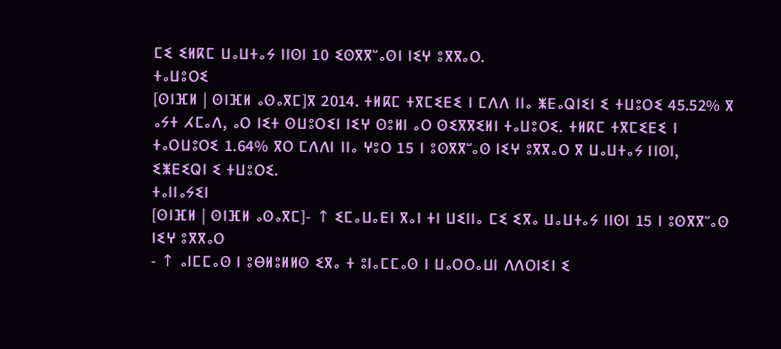ⵎⵉ ⵉⵍⴽⵎ ⵡⴰⵡⵜⴰⵢ ⵏⵏⵙⵏ 10 ⵉⵙⴳⴳⵯⴰⵙⵏ ⵏⵉⵖ ⵓⴳⴳⴰⵔ.
ⵜⴰⵡⵓⵔⵉ
[ⵙⵏⴼⵍ | ⵙⵏⴼⵍ ⴰⵙⴰⴳⵎ]ⴳ 2014. ⵜⵍⴽⵎ ⵜⴳⵎⵉⴹⵉ ⵏ ⵎⴷⴷ ⵏⵏⴰ ⵥⴹⴰⵕⵏⵉⵏ ⵉ ⵜⵡⵓⵔⵉ 45.52% ⴳ ⴰⵢⵜ ⵃⵎⴰⴷ, ⴰⵔ ⵏⵉⵜ ⵙⵡⵓⵔⵉⵏ ⵏⵉⵖ ⵙⵓⵍⵏ ⴰⵔ ⵙⵉⴳⴳⵉⵍⵏ ⵜⴰⵡⵓⵔⵉ. ⵜⵍⴽⵎ ⵜⴳⵎⵉⴹⵉ ⵏ ⵜⴰⵔⵡⵓⵔⵉ 1.64% ⴳⵔ ⵎⴷⴷⵏ ⵏⵏⴰ ⵖⵓⵔ 15 ⵏ ⵓⵙⴳⴳⵯⴰⵙ ⵏⵉⵖ ⵓⴳⴳⴰⵔ ⴳ ⵡⴰⵡⵜⴰⵢ ⵏⵏⵙⵏ, ⵉⵥⴹⵉⵕⵏ ⵉ ⵜⵡⵓⵔⵉ.
ⵜⴰⵏⵏⴰⵢⵉⵏ
[ⵙⵏⴼⵍ | ⵙⵏⴼⵍ ⴰⵙⴰⴳⵎ]- ↑ ⵉⵎⴰⵡⴰⴹⵏ ⴳⴰⵏ ⵜⵏ ⵡⵉⵏⵏⴰ ⵎⵉ ⵉⴳⴰ ⵡⴰⵡⵜⴰⵢ ⵏⵏⵙⵏ 15 ⵏ ⵓⵙⴳⴳⵯⴰⵙ ⵏⵉⵖ ⵓⴳⴳⴰⵔ
- ↑ ⴰⵏⵎⵎⴰⵙ ⵏ ⵓⴱⵍⵓⵍⵍⵙ ⵉⴳⴰ ⵜ ⵓⵏⴰⵎⵎⴰⵙ ⵏ ⵡⴰⵔⵔⴰⵡⵏ ⴷⴷⵔⵏⵉⵏ ⵉ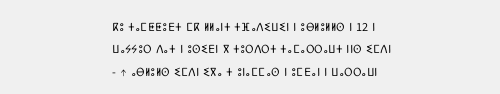ⴽⵓ ⵜⴰⵎⵟⵟⵓⴹⵜ ⵎⴽ ⵍⵍⴰⵏⵜ ⵜⴼⴰⴷⵉⵡⵉⵏ ⵏ ⵓⴱⵍⵓⵍⵍⵙ ⵏ 12 ⵏ ⵡⴰⵢⵢⵓⵔ ⴷⴰⵜ ⵏ ⵓⵙⵉⴹⵏ ⴳ ⵜⵓⵔⴷⵔⵜ ⵜⴰⵎⴰⵔⵔⴰⵡⵜ ⵏⵏⵙ ⵉⵎⴷⵏ
- ↑ ⴰⴱⵍⵓⵍⵙ ⵉⵎⴷⵏ ⵉⴳⴰ ⵜ ⵓⵏⴰⵎⵎⴰⵙ ⵏ ⵓⵎⴹⴰⵏ ⵏ ⵡⴰⵔⵔⴰⵡⵏ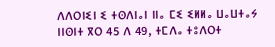ⴷⴷⵔⵏⵉⵏ ⵉ ⵜⵙⴷⵏⴰⵏ ⵏⵏⴰ ⵎⵉ ⵉⵍⵍⴰ ⵡⴰⵡⵜⴰⵢ ⵏⵏⵙⵏⵜ ⴳⵔ 45 ⴷ 49, ⵜⵎⴷⴰ ⵜⵓⴷⵔⵜ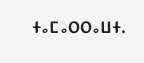ⵜⴰⵎⴰⵔⵔⴰⵡⵜ.